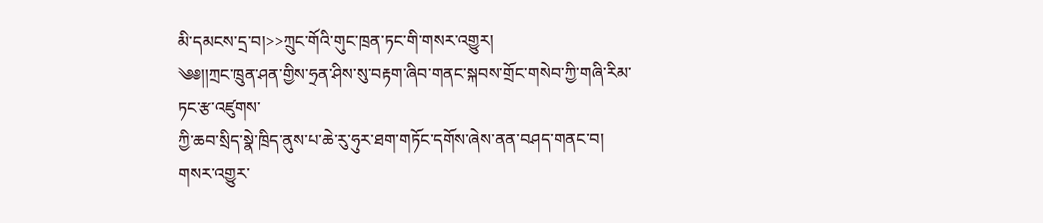མི་དམངས་དྲ་བ།>>ཀྲུང་གོའི་གུང་ཁྲན་ཏང་གི་གསར་འགྱུར།
༄༅།།ཀྲང་ཁྲུན་ཤན་གྱིས་ཧྲན་ཤིས་སུ་བརྟག་ཞིབ་གནང་སྐབས་གྲོང་གསེབ་ཀྱི་གཞི་རིམ་ཏང་རྩ་འཛུགས་
ཀྱི་ཆབ་སྲིད་སྣེ་ཁྲིད་ནུས་པ་ཆེ་རུ་ཧུར་ཐག་གཏོང་དགོས་ཞེས་ནན་བཤད་གནང་བ།
གསར་འགྱུར་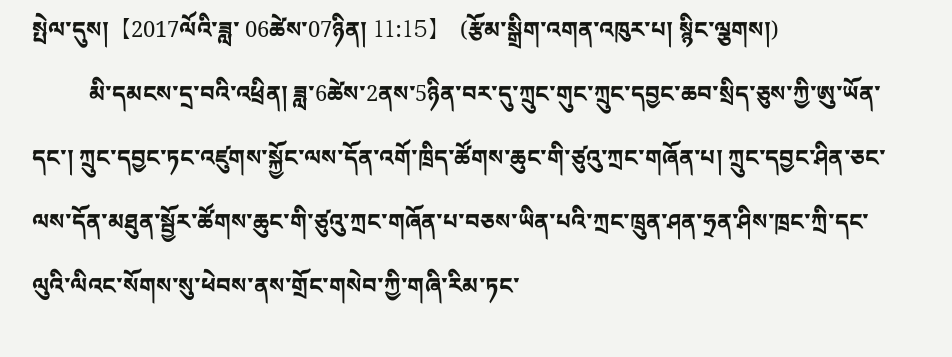སྤེལ་དུས།  【2017ལོའི་ཟླ་ 06ཚེས་07ཉིན། 11:15】   (རྩོམ་སྒྲིག་འགན་འཁུར་པ། སྙིང་ལྕགས།)
          མི་དམངས་དྲ་བའི་འཕྲིན། ཟླ་6ཚེས་2ནས་5ཉིན་བར་དུ་ཀྲུང་གུང་ཀྲུང་དབྱང་ཆབ་སྲིད་ཅུས་ཀྱི་ཨུ་ཡོན་དང་། ཀྲུང་དབྱང་ཏང་འཛུགས་སྐྱོང་ལས་དོན་འགོ་ཁྲིད་ཚོགས་ཆུང་གི་ཙུའུ་ཀྲང་གཞོན་པ། ཀྲུང་དབྱང་ཤིན་ཅང་ལས་དོན་མཐུན་སྦྱོར་ཚོགས་ཆུང་གི་ཙུའུ་ཀྲང་གཞོན་པ་བཅས་ཡིན་པའི་ཀྲང་ཁྲུན་ཤན་ཧྲན་ཤིས་ཁྲང་ཀྲི་དང་ལུའི་ལིའང་སོགས་སུ་ཕེབས་ནས་གྲོང་གསེབ་ཀྱི་གཞི་རིམ་ཏང་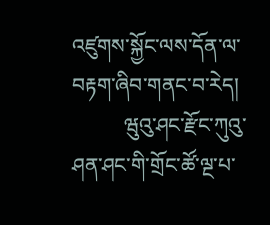འཛུགས་སྐྱོང་ལས་དོན་ལ་བརྟག་ཞིབ་གནང་བ་རེད།
          ཝུའུ་ཤང་རྫོང་ཀུའུ་ཤན་ཤང་གི་གྲོང་ཚོ་ལྔ་པ་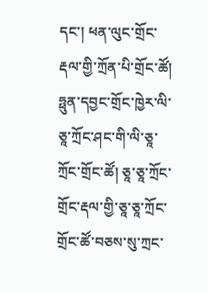དང་། ཕན་ལུང་གྲོང་རྡལ་གྱི་ཀྲོན་པི་གྲོང་ཚོ། ཧྥུན་དབྱང་གྲོང་ཁྱེར་ལི་ཅཱ་ཀྲོང་ཤང་གི་ལི་ཅཱ་ཀྲོང་གྲོང་ཚོ། ཅཱ་ཅཱ་ཀྲོང་གྲོང་རྡལ་གྱི་ཅཱ་ཅཱ་ཀྲོང་གྲོང་ཚོ་བཅས་སུ་ཀྲང་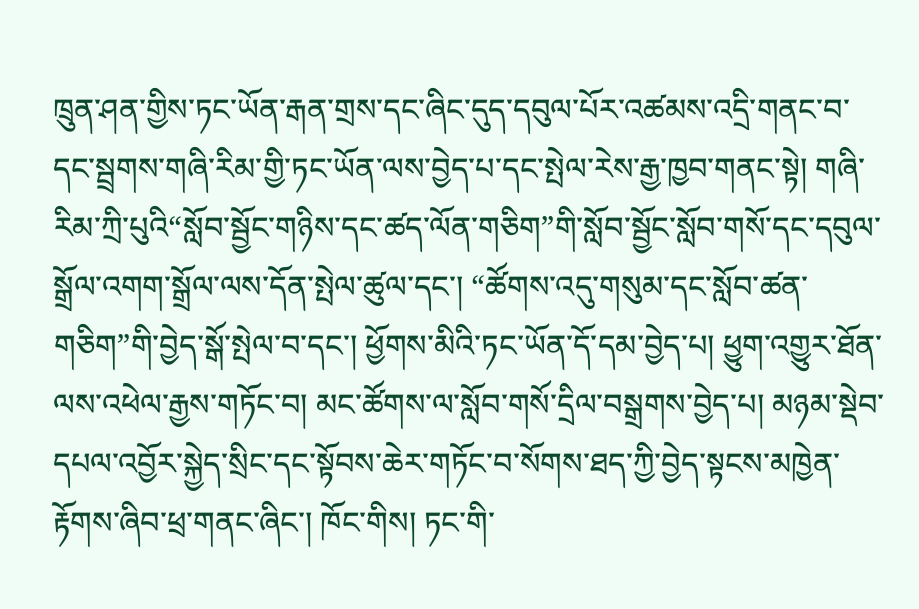ཁྲུན་ཤན་གྱིས་ཏང་ཡོན་རྒན་གྲས་དང་ཞིང་དུད་དབུལ་པོར་འཚམས་འདྲི་གནང་བ་དང་སྦྲགས་གཞི་རིམ་གྱི་ཏང་ཡོན་ལས་བྱེད་པ་དང་སྤེལ་རེས་རྒྱ་ཁྱབ་གནང་སྟེ། གཞི་རིམ་ཀྲི་པུའི“སློབ་སྦྱོང་གཉིས་དང་ཚད་ལོན་གཅིག”གི་སློབ་སྦྱོང་སློབ་གསོ་དང་དབུལ་སྒྲོལ་འགག་སྒྲོལ་ལས་དོན་སྤེལ་ཚུལ་དང་། “ཚོགས་འདུ་གསུམ་དང་སློབ་ཚན་གཅིག”གི་བྱེད་སྒོ་སྤེལ་བ་དང་། ཕྱོགས་མིའི་ཏང་ཡོན་དོ་དམ་བྱེད་པ། ཕྱུག་འགྱུར་ཐོན་ལས་འཕེལ་རྒྱས་གཏོང་བ། མང་ཚོགས་ལ་སློབ་གསོ་དྲིལ་བསྒྲགས་བྱེད་པ། མཉམ་སྡེབ་དཔལ་འབྱོར་སྐྱེད་སྲིང་དང་སྟོབས་ཆེར་གཏོང་བ་སོགས་ཐད་ཀྱི་བྱེད་སྟངས་མཁྱེན་རྟོགས་ཞིབ་ཕྲ་གནང་ཞིང་། ཁོང་གིས། ཏང་གི་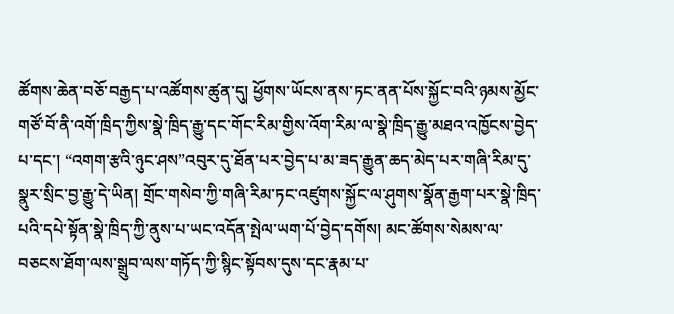ཚོགས་ཆེན་བཅོ་བརྒྱད་པ་འཚོགས་ཚུན་དུ། ཕྱོགས་ཡོངས་ནས་ཏང་ནན་པོས་སྐྱོང་བའི་ཉམས་མྱོང་གཙོ་བོ་ནི་འགོ་ཁྲིད་ཀྱིས་སྣེ་ཁྲིད་རྒྱུ་དང་གོང་རིམ་གྱིས་འོག་རིམ་ལ་སྣེ་ཁྲིད་རྒྱུ་མཐའ་འཁྱོངས་བྱེད་པ་དང་། “འགག་རྩའི་ཉུང་ཤས”འབུར་དུ་ཐོན་པར་བྱེད་པ་མ་ཟད་རྒྱུན་ཆད་མེད་པར་གཞི་རིམ་དུ་སྣུར་སྲིང་བྱ་རྒྱུ་དེ་ཡིན། གྲོང་གསེབ་ཀྱི་གཞི་རིམ་ཏང་འཛུགས་སྐྱོང་ལ་ཤུགས་སྣོན་རྒྱག་པར་སྣེ་ཁྲིད་པའི་དཔེ་སྟོན་སྣེ་ཁྲིད་ཀྱི་ནུས་པ་ཡང་འདོན་སྤེལ་ཡག་པོ་བྱེད་དགོས། མང་ཚོགས་སེམས་ལ་བཅངས་ཐོག་ལས་སྒྲུབ་ལས་གཏོད་ཀྱི་སྙིང་སྟོབས་དུས་དང་རྣམ་པ་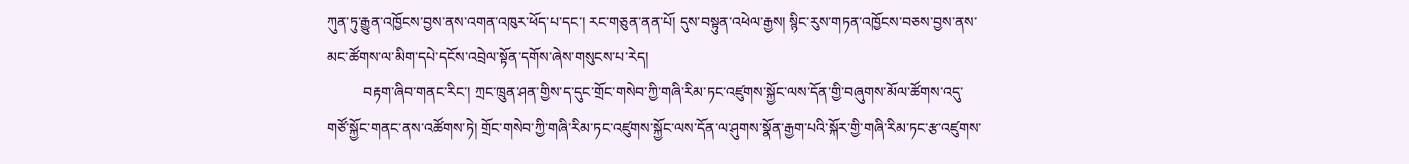ཀུན་ཏུ་རྒྱུན་འཁྱོངས་བྱས་ནས་འགན་འཁུར་ཕོད་པ་དང་། རང་གཅུན་ནན་པོ། དུས་བསྟུན་འཕེལ་རྒྱས། སྙིང་རུས་གཏན་འཁྱོངས་བཅས་བྱས་ནས་མང་ཚོགས་ལ་མིག་དཔེ་དངོས་འབྲེལ་སྟོན་དགོས་ཞེས་གསུངས་པ་རེད།
          བརྟག་ཞིབ་གནང་རིང་། ཀྲང་ཁྲུན་ཤན་གྱིས་ད་དུང་གྲོང་གསེབ་ཀྱི་གཞི་རིམ་ཏང་འཛུགས་སྐྱོང་ལས་དོན་གྱི་བཞུགས་མོལ་ཚོགས་འདུ་གཙོ་སྐྱོང་གནང་ནས་འཚོགས་ཏེ། གྲོང་གསེབ་ཀྱི་གཞི་རིམ་ཏང་འཛུགས་སྐྱོང་ལས་དོན་ལ་ཤུགས་སྣོན་རྒྱག་པའི་སྐོར་གྱི་གཞི་རིམ་ཏང་རྩ་འཛུགས་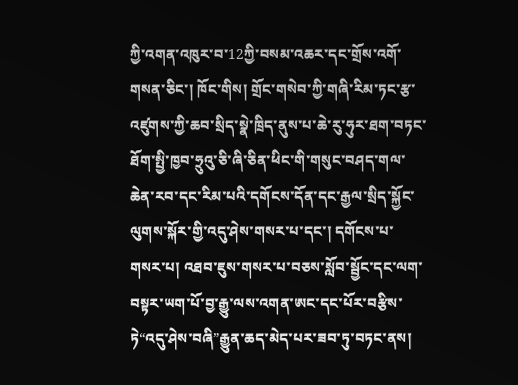ཀྱི་འགན་འཁུར་བ་12ཀྱི་བསམ་འཆར་དང་གྲོས་འགོ་གསན་ཅིང་། ཁོང་གིས། གྲོང་གསེབ་ཀྱི་གཞི་རིམ་ཏང་རྩ་འཛུགས་ཀྱི་ཆབ་སྲིད་སྣེ་ཁྲིད་ནུས་པ་ཆེ་རུ་ཧུར་ཐག་བཏང་ཐོག་སྤྱི་ཁྱབ་ཧྲུའུ་ཅི་ཞི་ཅིན་ཕིང་གི་གསུང་བཤད་གལ་ཆེན་རབ་དང་རིམ་པའི་དགོངས་དོན་དང་རྒྱལ་སྲིད་སྐྱོང་ལུགས་སྐོར་གྱི་འདུ་ཤེས་གསར་པ་དང་། དགོངས་པ་གསར་པ། འཐབ་ཇུས་གསར་པ་བཅས་སློབ་སྦྱོང་དང་ལག་བསྟར་ཡག་པོ་བྱ་རྒྱུ་ལས་འགན་ཨང་དང་པོར་བརྩིས་ཏེ“འདུ་ཤེས་བཞི”རྒྱུན་ཆད་མེད་པར་ཟབ་ཏུ་བཏང་ནས།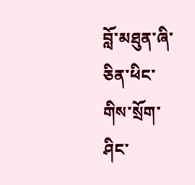བློ་མཐུན་ཞི་ཅིན་ཕིང་གིས་སྲོག་ཤིང་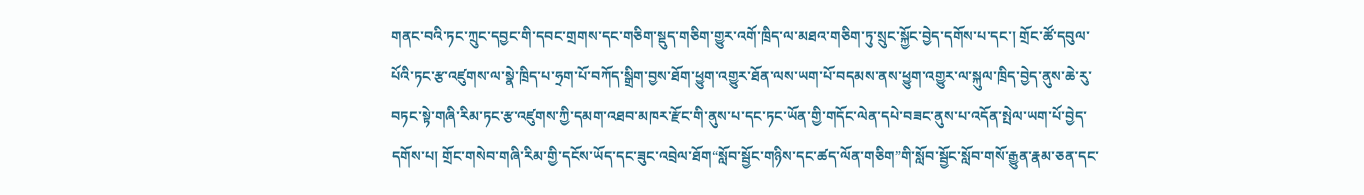གནང་བའི་ཏང་ཀྲུང་དབྱང་གི་དབང་གྲགས་དང་གཅིག་སྡུད་གཅིག་གྱུར་འགོ་ཁྲིད་ལ་མཐའ་གཅིག་ཏུ་སྲུང་སྐྱོང་བྱེད་དགོས་པ་དང་། གྲོང་ཚོ་དབུལ་པོའི་ཏང་རྩ་འཛུགས་ལ་སྣེ་ཁྲིད་པ་ཧྲག་པོ་བཀོད་སྒྲིག་བྱས་ཐོག་ཕྱུག་འགྱུར་ཐོན་ལས་ཡག་པོ་བདམས་ནས་ཕྱུག་འགྱུར་ལ་སྐུལ་ཁྲིད་བྱེད་ནུས་ཆེ་རུ་བཏང་སྟེ་གཞི་རིམ་ཏང་རྩ་འཛུགས་ཀྱི་དམག་འཐབ་མཁར་རྫོང་གི་ནུས་པ་དང་ཏང་ཡོན་གྱི་གདོང་ལེན་དཔེ་བཟང་ནུས་པ་འདོན་སྤེལ་ཡག་པོ་བྱེད་དགོས་པ། གྲོང་གསེབ་གཞི་རིམ་གྱི་དངོས་ཡོད་དང་ཟུང་འབྲེལ་ཐོག“སློབ་སྦྱོང་གཉིས་དང་ཚད་ལོན་གཅིག”གི་སློབ་སྦྱོང་སློབ་གསོ་རྒྱུན་རྣམ་ཅན་དང་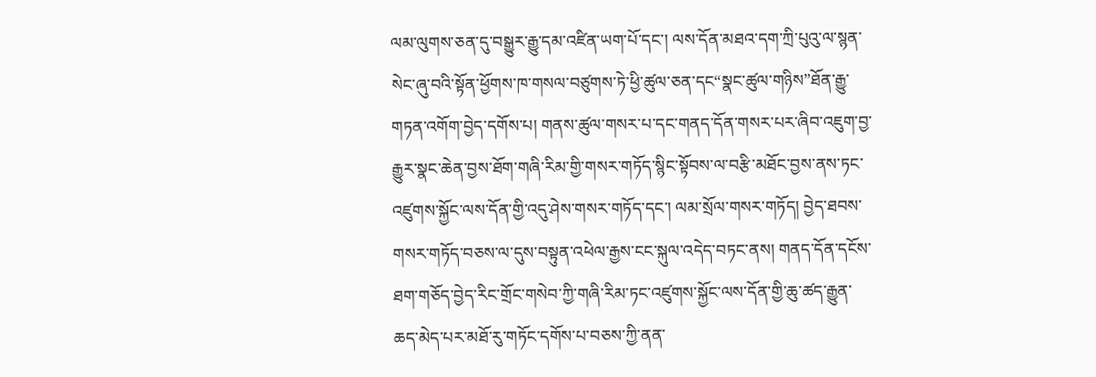ལམ་ལུགས་ཅན་དུ་བསྒྱུར་རྒྱུ་དམ་འཛིན་ཡག་པོ་དང་། ལས་དོན་མཐའ་དག་ཀྲི་པུའུ་ལ་སྙན་སེང་ཞུ་བའི་སྟོན་ཕྱོགས་ཁ་གསལ་བཙུགས་ཏེ་ཕྱི་ཚུལ་ཅན་དང“སྣང་ཚུལ་གཉིས”ཐོན་རྒྱུ་གཏན་འགོག་བྱེད་དགོས་པ། གནས་ཚུལ་གསར་པ་དང་གནད་དོན་གསར་པར་ཞིབ་འཇུག་བྱ་རྒྱུར་སྣང་ཆེན་བྱས་ཐོག་གཞི་རིམ་གྱི་གསར་གཏོད་སྙིང་སྟོབས་ལ་བརྩི་མཐོང་བྱས་ནས་ཏང་འཛུགས་སྐྱོང་ལས་དོན་གྱི་འདུ་ཤེས་གསར་གཏོད་དང་། ལམ་སྲོལ་གསར་གཏོད། བྱེད་ཐབས་གསར་གཏོད་བཅས་ལ་དུས་བསྟུན་འཕེལ་རྒྱས་ངང་སྐུལ་འདེད་བཏང་ནས། གནད་དོན་དངོས་ཐག་གཅོད་བྱེད་རིང་གྲོང་གསེབ་ཀྱི་གཞི་རིམ་ཏང་འཛུགས་སྐྱོང་ལས་དོན་གྱི་ཆུ་ཚད་རྒྱུན་ཆད་མེད་པར་མཐོ་རུ་གཏོང་དགོས་པ་བཅས་ཀྱི་ནན་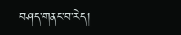བཤད་གནང་བ་རེད།